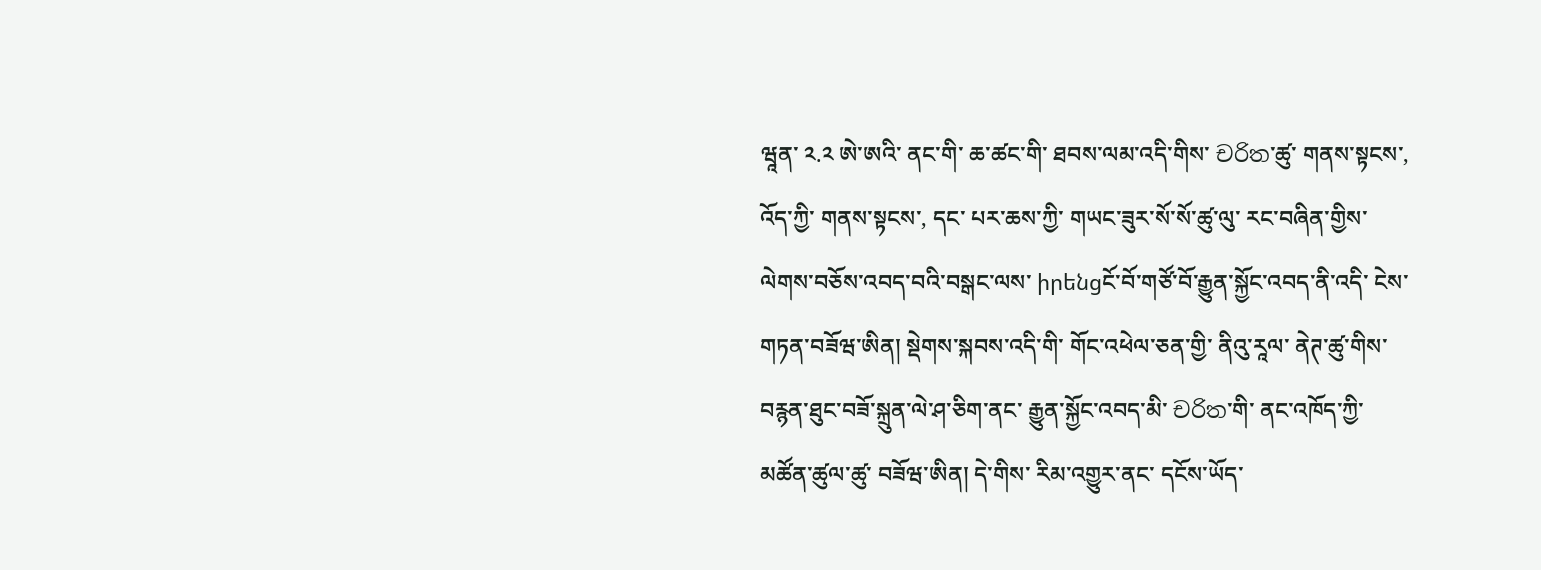ཝཱན་ ༢.༢ ཨེ་ཨའི་ ནང་གི་ ཆ་ཚང་གི་ ཐབས་ལམ་འདི་གིས་ චරිත་ཚུ་ གནས་སྟངས་, འོད་ཀྱི་ གནས་སྟངས་, དང་ པར་ཆས་ཀྱི་ གཡང་ཟུར་སོ་སོ་ཚུ་ལུ་ རང་བཞིན་གྱིས་ ལེགས་བཅོས་འབད་བའི་བསྒང་ལས་ իրենցངོ་བོ་གཙོ་བོ་རྒྱུན་སྐྱོང་འབད་ནི་འདི་ ངེས་གཏན་བཟོཝ་ཨིན། སྡེགས་སྐབས་འདི་གི་ གོང་འཕེལ་ཅན་གྱི་ ནིའུ་རཱལ་ ནེཊ་ཚུ་གིས་ བརྙན་ཐུང་བཟོ་སྐྲུན་ལེ་ཤ་ཅིག་ནང་ རྒྱུན་སྐྱོང་འབད་མི་ චරිත་གི་ ནང་འཁོད་ཀྱི་ མཚོན་ཚུལ་ཚུ་ བཟོཝ་ཨིན། དེ་གིས་ རིམ་འགྱུར་ནང་ དངོས་ཡོད་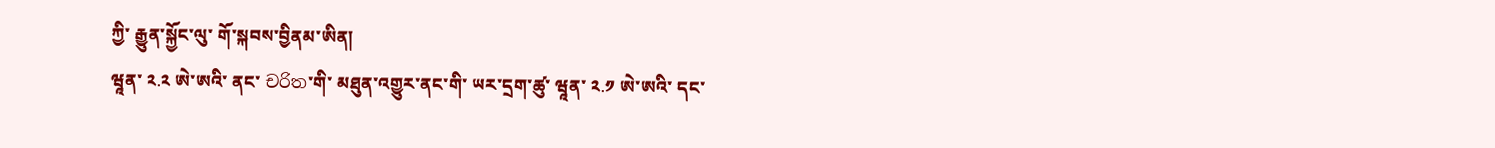ཀྱི་ རྒྱུན་སྐྱོང་ལུ་ གོ་སྐབས་བྱིནམ་ཨིན།
ཝཱན་ ༢.༢ ཨེ་ཨའི་ ནང་ චරිත་གི་ མཐུན་འགྱུར་ནང་གི་ ཡར་དྲག་ཚུ་ ཝཱན་ ༢.༡ ཨེ་ཨའི་ དང་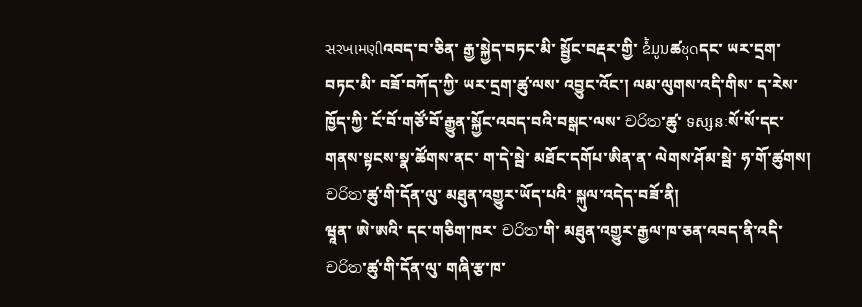સરખામણીའབད་བ་ཅིན་ རྒྱ་སྐྱེད་བཏང་མི་ སྦྱོང་བརྡར་གྱི་ ຂໍ້ມູນཚชุดདང་ ཡར་དྲག་བཏང་མི་ བཟོ་བཀོད་ཀྱི་ ཡར་དྲག་ཚུ་ལས་ འབྱུང་འོང་། ལམ་ལུགས་འདི་གིས་ ད་རེས་ ཁྱོད་ཀྱི་ ངོ་བོ་གཙོ་བོ་རྒྱུན་སྐྱོང་འབད་བའི་བསྒང་ལས་ චරිත་ཚུ་ ទស្សនៈསོ་སོ་དང་ གནས་སྟངས་སྣ་ཚོགས་ནང་ ག་དེ་སྦེ་ མཐོང་དགོཔ་ཨིན་ན་ ལེགས་ཤོམ་སྦེ་ ཧ་གོ་ཚུགས།
චරිත་ཚུ་གི་དོན་ལུ་ མཐུན་འགྱུར་ཡོད་པའི་ སྐུལ་འདེད་བཟོ་ནི།
ཝཱན་ ཨེ་ཨའི་ དང་གཅིག་ཁར་ චරිත་གི་ མཐུན་འགྱུར་རྒྱལ་ཁ་ཅན་འབད་ནི་འདི་ චරිත་ཚུ་གི་དོན་ལུ་ གཞི་རྩ་ཁ་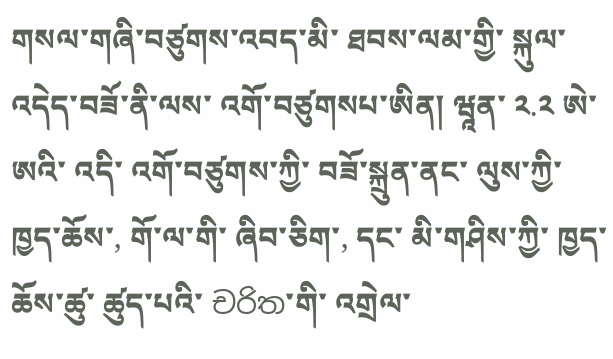གསལ་གཞི་བཙུགས་འབད་མི་ ཐབས་ལམ་གྱི་ སྐུལ་འདེད་བཟོ་ནི་ལས་ འགོ་བཙུགསཔ་ཨིན། ཝཱན་ ༢.༢ ཨེ་ཨའི་ འདི་ འགོ་བཙུགས་ཀྱི་ བཟོ་སྐྲུན་ནང་ ལུས་ཀྱི་ ཁྱད་ཆོས་, གོ་ལ་གི་ ཞིབ་ཅིག་, དང་ མི་གཤིས་ཀྱི་ ཁྱད་ཆོས་ཚུ་ ཚུད་པའི་ චරිත་གི་ འགྲེལ་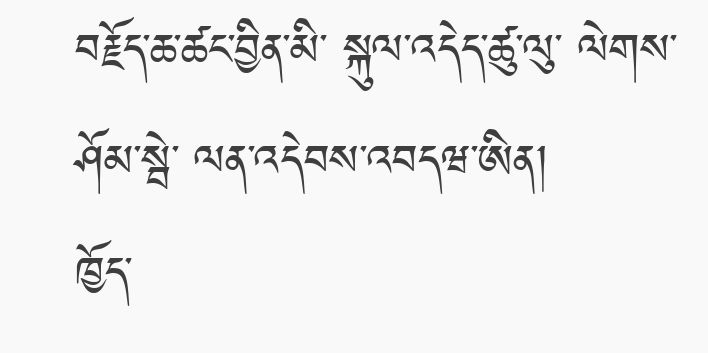བརྗོད་ཆ་ཚང་བྱིན་མི་ སྐུལ་འདེད་ཚུ་ལུ་ ལེགས་ཤོམ་སྦེ་ ལན་འདེབས་འབདཝ་ཨིན།
ཁྱོད་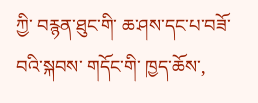ཀྱི་ བརྙན་ཐུང་གི་ ཆ་ཤས་དང་པ་བཟོ་བའི་སྐབས་ གདོང་གི་ ཁྱད་ཆོས་,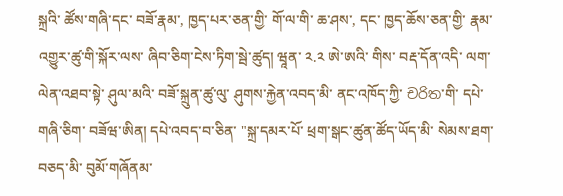སྐྲའི་ ཚོས་གཞི་དང་ བཟོ་རྣམ་, ཁྱད་པར་ཅན་གྱི་ གོ་ལ་གི་ ཆ་ཤས་, དང་ ཁྱད་ཆོས་ཅན་གྱི་ རྣམ་འགྱུར་ཚུ་གི་སྐོར་ལས་ ཞིབ་ཅིག་ངེས་ཏིག་སྦེ་ཚུད། ཝཱན་ ༢.༢ ཨེ་ཨའི་ གིས་ བརྡ་དོན་འདི་ ལག་ལེན་འཐབ་སྟེ་ ཤུལ་མའི་ བཟོ་སྐྲུན་ཚུ་ལུ་ ཤུགས་རྐྱེན་འབད་མི་ ནང་འཁོད་ཀྱི་ චරිත་གི་ དཔེ་གཞི་ཅིག་ བཟོཝ་ཨིན། དཔེ་འབད་བ་ཅིན་ "སྐྲ་དམར་པོ་ ཕྲག་སྒང་ཚུན་ཚོད་ཡོད་མི་ སེམས་ཐག་བཅད་མི་ བུམོ་གཞོནམ་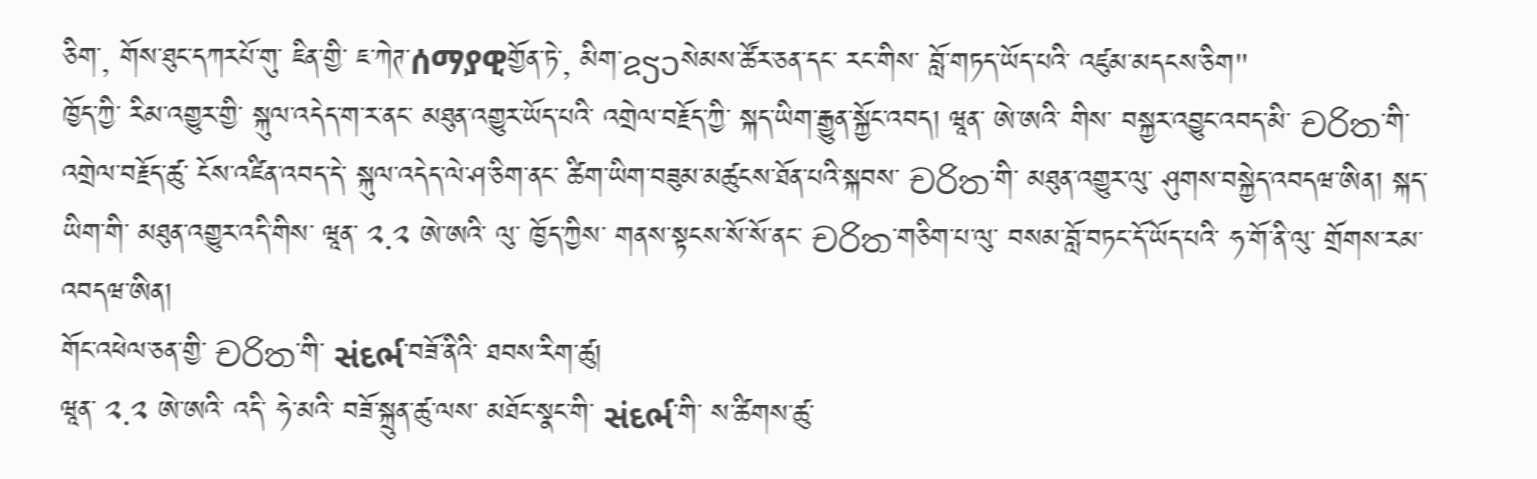ཅིག་, གོས་ཐུང་དཀརཔོ་གུ་ ཇིན་གྱི་ ཇ་ཀེཊ་ሰማያዊགྱོན་ཏེ་, མིག་ຂຽວསེམས་ཚོར་ཅན་དང་ རང་གིས་ བློ་གཏད་ཡོད་པའི་ འཛུམ་མདངས་ཅིག"
ཁྱོད་ཀྱི་ རིམ་འགྱུར་གྱི་ སྐུལ་འདེད་ག་ར་ནང་ མཐུན་འགྱུར་ཡོད་པའི་ འགྲེལ་བརྗོད་ཀྱི་ སྐད་ཡིག་རྒྱུན་སྐྱོང་འབད། ཝཱན་ ཨེ་ཨའི་ གིས་ བསྐྱར་འབྱུང་འབད་མི་ චරිත་གི་ འགྲེལ་བརྗོད་ཚུ་ ངོས་འཛིན་འབད་དེ་ སྐུལ་འདེད་ལེ་ཤ་ཅིག་ནང་ ཚིག་ཡིག་བཟུམ་མཚུངས་ཐོན་པའི་སྐབས་ චරිත་གི་ མཐུན་འགྱུར་ལུ་ ཤུགས་བསྐྱེད་འབདཝ་ཨིན། སྐད་ཡིག་གི་ མཐུན་འགྱུར་འདི་གིས་ ཝཱན་ ༢.༢ ཨེ་ཨའི་ ལུ་ ཁྱོད་ཀྱིས་ གནས་སྟངས་སོ་སོ་ནང་ චරිත་གཅིག་པ་ལུ་ བསམ་བློ་བཏང་དོ་ཡོད་པའི་ ཧ་གོ་ནི་ལུ་ གྲོགས་རམ་འབདཝ་ཨིན།
གོང་འཕེལ་ཅན་གྱི་ චරිත་གི་ સંદર્ભ་བཟོ་ནིའི་ ཐབས་རིག་ཚུ།
ཝཱན་ ༢.༢ ཨེ་ཨའི་ འདི་ ཧེ་མའི་ བཟོ་སྐྲུན་ཚུ་ལས་ མཐོང་སྣང་གི་ સંદર્ભ་གི་ ས་ཚིགས་ཚུ་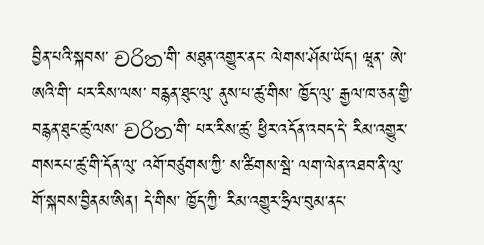བྱིན་པའི་སྐབས་ චරිත་གི་ མཐུན་འགྱུར་ནང་ ལེགས་ཤོམ་ཡོད། ཝཱན་ ཨེ་ཨའི་གི་ པར་རིས་ལས་ བརྙན་ཐུང་ལུ་ ནུས་པ་ཚུ་གིས་ ཁྱོད་ལུ་ རྒྱལ་ཁ་ཅན་གྱི་ བརྙན་ཐུང་ཚུ་ལས་ චරිත་གི་ པར་རིས་ཚུ་ ཕྱིར་འདོན་འབད་དེ་ རིམ་འགྱུར་གསརཔ་ཚུ་གི་དོན་ལུ་ འགོ་བཙུགས་ཀྱི་ ས་ཚིགས་སྦེ་ ལག་ལེན་འཐབ་ནི་ལུ་ གོ་སྐབས་བྱིནམ་ཨིན། དེ་གིས་ ཁྱོད་ཀྱི་ རིམ་འགྱུར་ཧྲིལ་བུམ་ནང་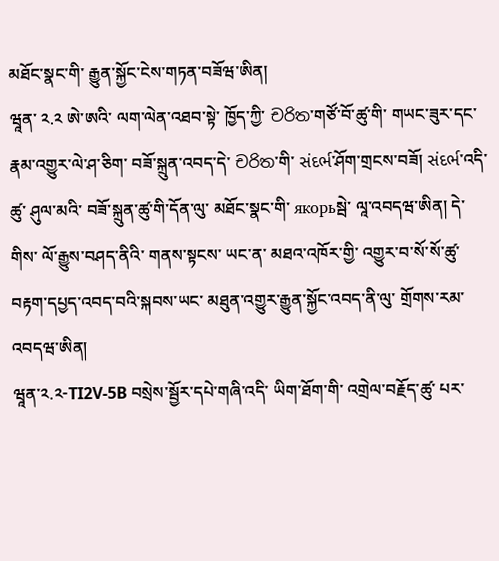མཐོང་སྣང་གི་ རྒྱུན་སྐྱོང་ངེས་གཏན་བཟོཝ་ཨིན།
ཝཱན་ ༢.༢ ཨེ་ཨའི་ ལག་ལེན་འཐབ་སྟེ་ ཁྱོད་ཀྱི་ චරිත་གཙོ་བོ་ཚུ་གི་ གཡང་ཟུར་དང་ རྣམ་འགྱུར་ལེ་ཤ་ཅིག་ བཟོ་སྐྲུན་འབད་དེ་ චරිත་གི་ સંદર્ભ་ཤོག་གྲངས་བཟོ། સંદર્ભ་འདི་ཚུ་ ཤུལ་མའི་ བཟོ་སྐྲུན་ཚུ་གི་དོན་ལུ་ མཐོང་སྣང་གི་ якорьསྦེ་ ལཱ་འབདཝ་ཨིན། དེ་གིས་ ལོ་རྒྱུས་བཤད་ནིའི་ གནས་སྟངས་ ཡང་ན་ མཐའ་འཁོར་གྱི་ འགྱུར་བ་སོ་སོ་ཚུ་ བརྟག་དཔྱད་འབད་བའི་སྐབས་ཡང་ མཐུན་འགྱུར་རྒྱུན་སྐྱོང་འབད་ནི་ལུ་ གྲོགས་རམ་འབདཝ་ཨིན།
ཝཱན་༢.༢-TI2V-5B བསྲེས་སྦྱོར་དཔེ་གཞི་འདི་ ཡིག་ཐོག་གི་ འགྲེལ་བརྗོད་ཚུ་ པར་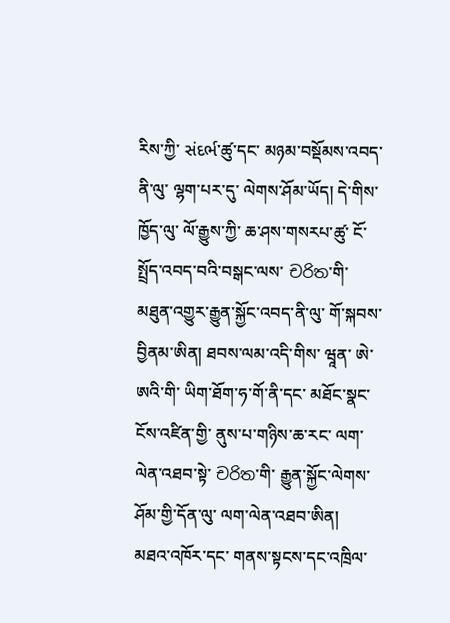རིས་ཀྱི་ સંદર્ભ་ཚུ་དང་ མཉམ་བསྡོམས་འབད་ནི་ལུ་ ལྷག་པར་དུ་ ལེགས་ཤོམ་ཡོད། དེ་གིས་ ཁྱོད་ལུ་ ལོ་རྒྱུས་ཀྱི་ ཆ་ཤས་གསརཔ་ཚུ་ ངོ་སྤྲོད་འབད་བའི་བསྒང་ལས་ චරිත་གི་ མཐུན་འགྱུར་རྒྱུན་སྐྱོང་འབད་ནི་ལུ་ གོ་སྐབས་བྱིནམ་ཨིན། ཐབས་ལམ་འདི་གིས་ ཝཱན་ ཨེ་ཨའི་གི་ ཡིག་ཐོག་ཧ་གོ་ནི་དང་ མཐོང་སྣང་ངོས་འཛིན་གྱི་ ནུས་པ་གཉིས་ཆ་རང་ ལག་ལེན་འཐབ་སྟེ་ චරිත་གི་ རྒྱུན་སྐྱོང་ལེགས་ཤོམ་གྱི་དོན་ལུ་ ལག་ལེན་འཐབ་ཨིན།
མཐའ་འཁོར་དང་ གནས་སྟངས་དང་འཁྲིལ་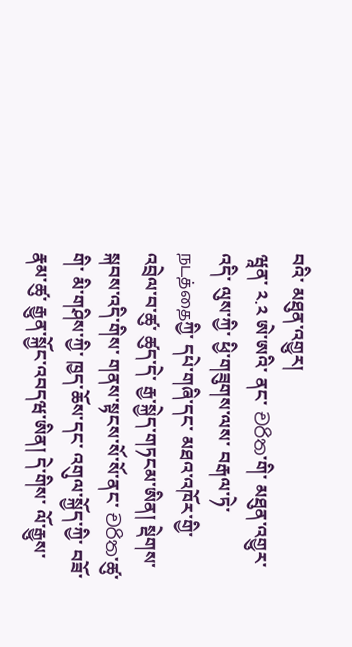བའི་ མཐུན་འགྱུར།
ཝཱན་ ༢.༢ ཨེ་ཨའི་ ནང་ චරිත་གི་ མཐུན་འགྱུར་འདི་ ལུས་ཀྱི་ ཕྱི་གཟུགས་ལས་ བརྒལ་ཏེ་ நடத்தைཀྱི་ དཔེ་གཞི་དང་ མཐའ་འཁོར་གྱི་ འབྲེལ་བ་ཚུ་ ཚུད་དེ་ རྒྱ་སྐྱེད་གཏངམ་ཨིན། སྡེགས་སྐབས་འདི་གིས་ གནས་སྟངས་སོ་སོ་ནང་ චරිත་ཚུ་གི་ མི་གཤིས་ཀྱི་ ཁྱད་ཆོས་དང་ འགུལ་སྐྱོད་ཀྱི་ བཟོ་རྣམ་ཚུ་ རྒྱུན་སྐྱོང་འབདཝ་ཨིན། དེ་གིས་ ལོ་རྒྱུས་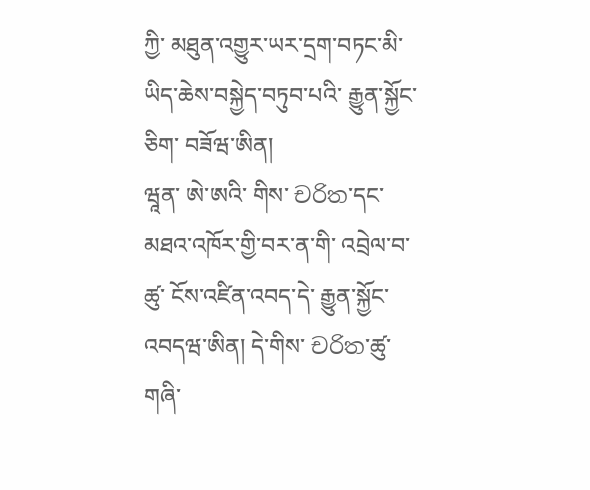ཀྱི་ མཐུན་འགྱུར་ཡར་དྲག་བཏང་མི་ ཡིད་ཆེས་བསྐྱེད་བཏུབ་པའི་ རྒྱུན་སྐྱོང་ཅིག་ བཟོཝ་ཨིན།
ཝཱན་ ཨེ་ཨའི་ གིས་ චරිත་དང་ མཐའ་འཁོར་གྱི་བར་ན་གི་ འབྲེལ་བ་ཚུ་ ངོས་འཛིན་འབད་དེ་ རྒྱུན་སྐྱོང་འབདཝ་ཨིན། དེ་གིས་ චරිත་ཚུ་ གཞི་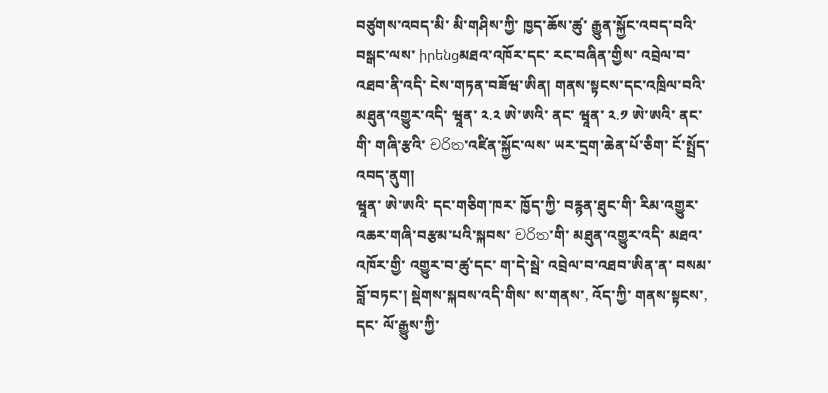བཙུགས་འབད་མི་ མི་གཤིས་ཀྱི་ ཁྱད་ཆོས་ཚུ་ རྒྱུན་སྐྱོང་འབད་བའི་བསྒང་ལས་ իրենցམཐའ་འཁོར་དང་ རང་བཞིན་གྱིས་ འབྲེལ་བ་འཐབ་ནི་འདི་ ངེས་གཏན་བཟོཝ་ཨིན། གནས་སྟངས་དང་འཁྲིལ་བའི་ མཐུན་འགྱུར་འདི་ ཝཱན་ ༢.༢ ཨེ་ཨའི་ ནང་ ཝཱན་ ༢.༡ ཨེ་ཨའི་ ནང་གི་ གཞི་རྩའི་ චරිත་འཛིན་སྐྱོང་ལས་ ཡར་དྲག་ཆེན་པོ་ཅིག་ ངོ་སྤྲོད་འབད་ནུག།
ཝཱན་ ཨེ་ཨའི་ དང་གཅིག་ཁར་ ཁྱོད་ཀྱི་ བརྙན་ཐུང་གི་ རིམ་འགྱུར་འཆར་གཞི་བརྩམ་པའི་སྐབས་ චරිත་གི་ མཐུན་འགྱུར་འདི་ མཐའ་འཁོར་གྱི་ འགྱུར་བ་ཚུ་དང་ ག་དེ་སྦེ་ འབྲེལ་བ་འཐབ་ཨིན་ན་ བསམ་བློ་བཏང་། སྡེགས་སྐབས་འདི་གིས་ ས་གནས་, འོད་ཀྱི་ གནས་སྟངས་, དང་ ལོ་རྒྱུས་ཀྱི་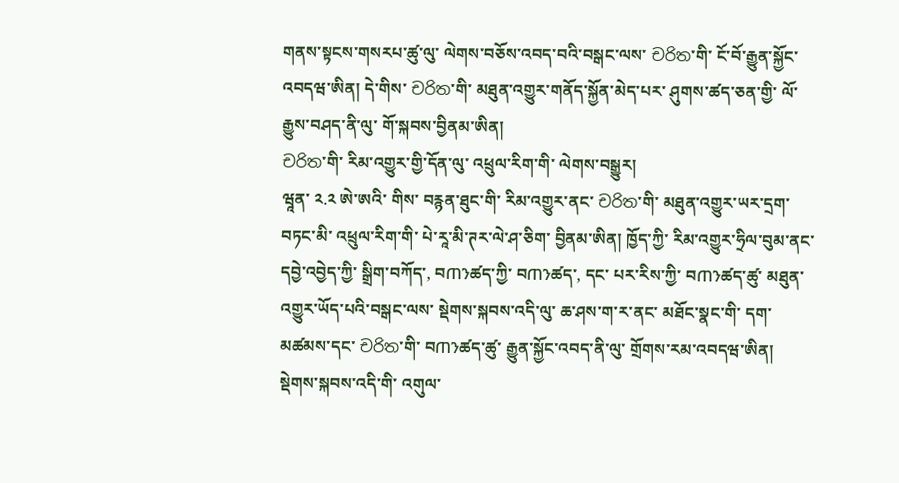གནས་སྟངས་གསརཔ་ཚུ་ལུ་ ལེགས་བཅོས་འབད་བའི་བསྒང་ལས་ චරිත་གི་ ངོ་བོ་རྒྱུན་སྐྱོང་འབདཝ་ཨིན། དེ་གིས་ චරිත་གི་ མཐུན་འགྱུར་གནོད་སྐྱོན་མེད་པར་ ཤུགས་ཚད་ཅན་གྱི་ ལོ་རྒྱུས་བཤད་ནི་ལུ་ གོ་སྐབས་བྱིནམ་ཨིན།
චරිත་གི་ རིམ་འགྱུར་གྱི་དོན་ལུ་ འཕྲུལ་རིག་གི་ ལེགས་བསྒྱུར།
ཝཱན་ ༢.༢ ཨེ་ཨའི་ གིས་ བརྙན་ཐུང་གི་ རིམ་འགྱུར་ནང་ චරිත་གི་ མཐུན་འགྱུར་ཡར་དྲག་བཏང་མི་ འཕྲུལ་རིག་གི་ པེ་རཱ་མི་ཊར་ལེ་ཤ་ཅིག་ བྱིནམ་ཨིན། ཁྱོད་ཀྱི་ རིམ་འགྱུར་ཧྲིལ་བུམ་ནང་ དབྱེ་འབྱེད་ཀྱི་ སྒྲིག་བཀོད་, བጠንཚད་ཀྱི་ བጠንཚད་, དང་ པར་རིས་ཀྱི་ བጠንཚད་ཚུ་ མཐུན་འགྱུར་ཡོད་པའི་བསྒང་ལས་ སྡེགས་སྐབས་འདི་ལུ་ ཆ་ཤས་ག་ར་ནང་ མཐོང་སྣང་གི་ དག་མཚམས་དང་ චරිත་གི་ བጠንཚད་ཚུ་ རྒྱུན་སྐྱོང་འབད་ནི་ལུ་ གྲོགས་རམ་འབདཝ་ཨིན།
སྡེགས་སྐབས་འདི་གི་ འགུལ་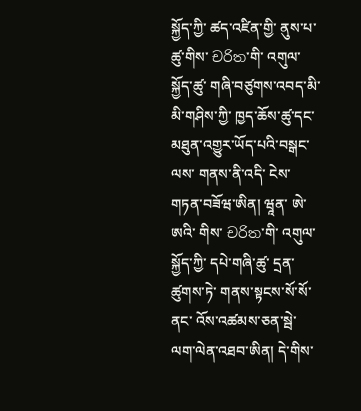སྐྱོད་ཀྱི་ ཚད་འཛིན་གྱི་ ནུས་པ་ཚུ་གིས་ චරිත་གི་ འགུལ་སྐྱོད་ཚུ་ གཞི་བཙུགས་འབད་མི་ མི་གཤིས་ཀྱི་ ཁྱད་ཆོས་ཚུ་དང་ མཐུན་འགྱུར་ཡོད་པའི་བསྒང་ལས་ གནས་ནི་འདི་ ངེས་གཏན་བཟོཝ་ཨིན། ཝཱན་ ཨེ་ཨའི་ གིས་ චරිත་གི་ འགུལ་སྐྱོད་ཀྱི་ དཔེ་གཞི་ཚུ་ དྲན་ཚུགས་ཏེ་ གནས་སྟངས་སོ་སོ་ནང་ འོས་འཚམས་ཅན་སྦེ་ ལག་ལེན་འཐབ་ཨིན། དེ་གིས་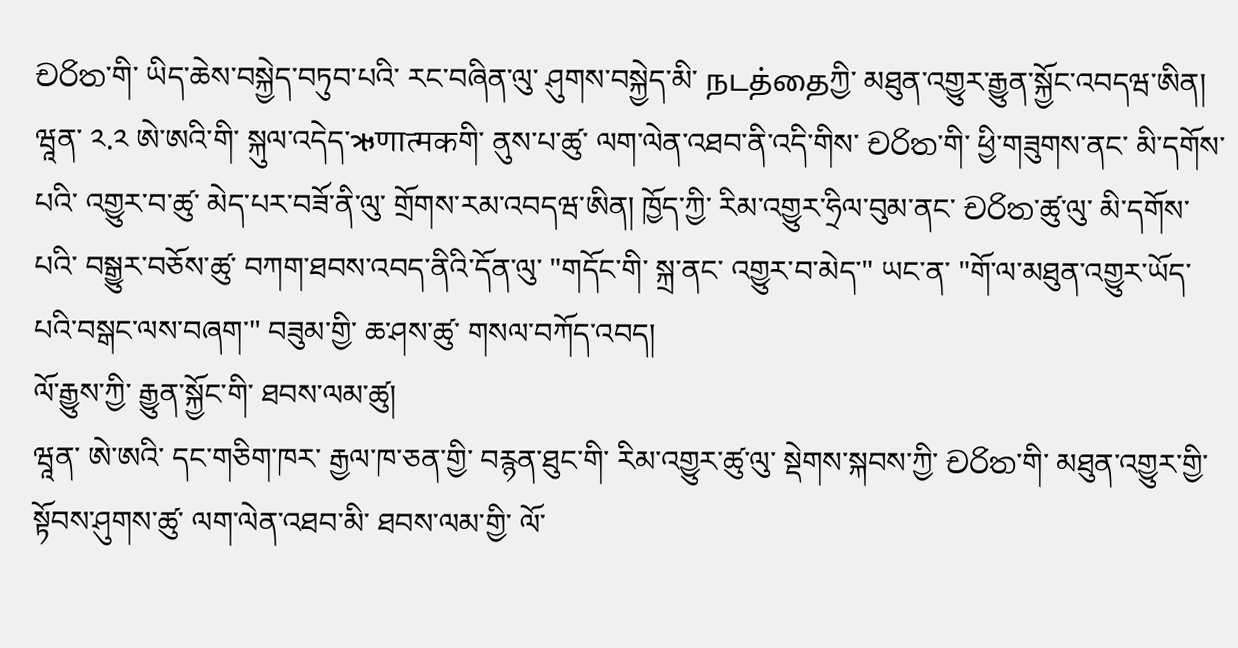චරිත་གི་ ཡིད་ཆེས་བསྐྱེད་བཏུབ་པའི་ རང་བཞིན་ལུ་ ཤུགས་བསྐྱེད་མི་ நடத்தைཀྱི་ མཐུན་འགྱུར་རྒྱུན་སྐྱོང་འབདཝ་ཨིན།
ཝཱན་ ༢.༢ ཨེ་ཨའི་གི་ སྐུལ་འདེད་ઋणात्मकགི་ ནུས་པ་ཚུ་ ལག་ལེན་འཐབ་ནི་འདི་གིས་ චරිත་གི་ ཕྱི་གཟུགས་ནང་ མི་དགོས་པའི་ འགྱུར་བ་ཚུ་ མེད་པར་བཟོ་ནི་ལུ་ གྲོགས་རམ་འབདཝ་ཨིན། ཁྱོད་ཀྱི་ རིམ་འགྱུར་ཧྲིལ་བུམ་ནང་ චරිත་ཚུ་ལུ་ མི་དགོས་པའི་ བསྒྱུར་བཅོས་ཚུ་ བཀག་ཐབས་འབད་ནིའི་དོན་ལུ་ "གདོང་གི་ སྐྲ་ནང་ འགྱུར་བ་མེད་" ཡང་ན་ "གོ་ལ་མཐུན་འགྱུར་ཡོད་པའི་བསྒང་ལས་བཞག་" བཟུམ་གྱི་ ཆ་ཤས་ཚུ་ གསལ་བཀོད་འབད།
ལོ་རྒྱུས་ཀྱི་ རྒྱུན་སྐྱོང་གི་ ཐབས་ལམ་ཚུ།
ཝཱན་ ཨེ་ཨའི་ དང་གཅིག་ཁར་ རྒྱལ་ཁ་ཅན་གྱི་ བརྙན་ཐུང་གི་ རིམ་འགྱུར་ཚུ་ལུ་ སྡེགས་སྐབས་ཀྱི་ චරිත་གི་ མཐུན་འགྱུར་གྱི་ སྟོབས་ཤུགས་ཚུ་ ལག་ལེན་འཐབ་མི་ ཐབས་ལམ་གྱི་ ལོ་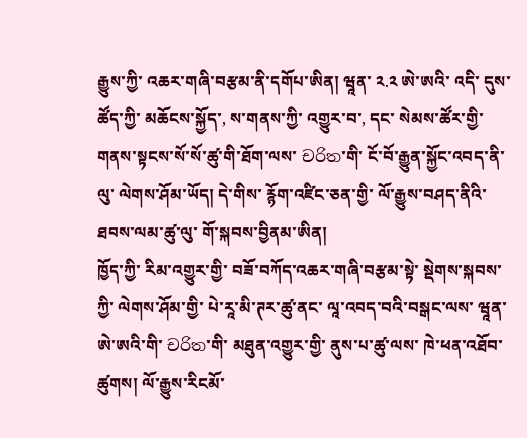རྒྱུས་ཀྱི་ འཆར་གཞི་བརྩམ་ནི་དགོཔ་ཨིན། ཝཱན་ ༢.༢ ཨེ་ཨའི་ འདི་ དུས་ཚོད་ཀྱི་ མཆོངས་སྐྱོད་, ས་གནས་ཀྱི་ འགྱུར་བ་, དང་ སེམས་ཚོར་གྱི་ གནས་སྟངས་སོ་སོ་ཚུ་གི་ཐོག་ལས་ චරිත་གི་ ངོ་བོ་རྒྱུན་སྐྱོང་འབད་ནི་ལུ་ ལེགས་ཤོམ་ཡོད། དེ་གིས་ རྙོག་འཛིང་ཅན་གྱི་ ལོ་རྒྱུས་བཤད་ནིའི་ ཐབས་ལམ་ཚུ་ལུ་ གོ་སྐབས་བྱིནམ་ཨིན།
ཁྱོད་ཀྱི་ རིམ་འགྱུར་གྱི་ བཟོ་བཀོད་འཆར་གཞི་བརྩམ་སྟེ་ སྡེགས་སྐབས་ཀྱི་ ལེགས་ཤོམ་གྱི་ པེ་རཱ་མི་ཊར་ཚུ་ནང་ ལཱ་འབད་བའི་བསྒང་ལས་ ཝཱན་ ཨེ་ཨའི་གི་ චරිත་གི་ མཐུན་འགྱུར་གྱི་ ནུས་པ་ཚུ་ལས་ ཁེ་ཕན་འཐོབ་ཚུགས། ལོ་རྒྱུས་རིངམོ་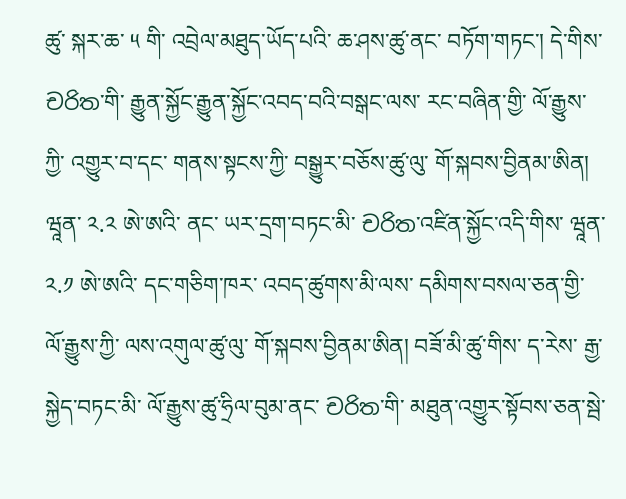ཚུ་ སྐར་ཆ་ ༥ གི་ འབྲེལ་མཐུད་ཡོད་པའི་ ཆ་ཤས་ཚུ་ནང་ བཏོག་གཏང་། དེ་གིས་ චරිත་གི་ རྒྱུན་སྐྱོང་རྒྱུན་སྐྱོང་འབད་བའི་བསྒང་ལས་ རང་བཞིན་གྱི་ ལོ་རྒྱུས་ཀྱི་ འགྱུར་བ་དང་ གནས་སྟངས་ཀྱི་ བསྒྱུར་བཅོས་ཚུ་ལུ་ གོ་སྐབས་བྱིནམ་ཨིན།
ཝཱན་ ༢.༢ ཨེ་ཨའི་ ནང་ ཡར་དྲག་བཏང་མི་ චරිත་འཛིན་སྐྱོང་འདི་གིས་ ཝཱན་ ༢.༡ ཨེ་ཨའི་ དང་གཅིག་ཁར་ འབད་ཚུགས་མི་ལས་ དམིགས་བསལ་ཅན་གྱི་ ལོ་རྒྱུས་ཀྱི་ ལས་འགུལ་ཚུ་ལུ་ གོ་སྐབས་བྱིནམ་ཨིན། བཟོ་མི་ཚུ་གིས་ ད་རེས་ རྒྱ་སྐྱེད་བཏང་མི་ ལོ་རྒྱུས་ཚུ་ཧྲིལ་བུམ་ནང་ චරිත་གི་ མཐུན་འགྱུར་སྟོབས་ཅན་སྦེ་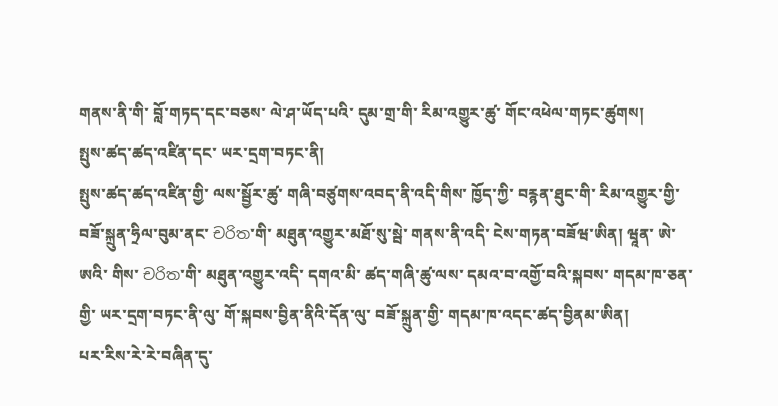གནས་ནི་གི་ བློ་གཏད་དང་བཅས་ ལེ་ཤ་ཡོད་པའི་ དུམ་གྲ་གི་ རིམ་འགྱུར་ཚུ་ གོང་འཕེལ་གཏང་ཚུགས།
སྤུས་ཚད་ཚད་འཛིན་དང་ ཡར་དྲག་བཏང་ནི།
སྤུས་ཚད་ཚད་འཛིན་གྱི་ ལས་སྦྱོར་ཚུ་ གཞི་བཙུགས་འབད་ནི་འདི་གིས་ ཁྱོད་ཀྱི་ བརྙན་ཐུང་གི་ རིམ་འགྱུར་གྱི་ བཟོ་སྐྲུན་ཧྲིལ་བུམ་ནང་ චරිත་གི་ མཐུན་འགྱུར་མཐོ་སུ་སྦེ་ གནས་ནི་འདི་ ངེས་གཏན་བཟོཝ་ཨིན། ཝཱན་ ཨེ་ཨའི་ གིས་ චරිත་གི་ མཐུན་འགྱུར་འདི་ དགའ་མི་ ཚད་གཞི་ཚུ་ལས་ དམའ་བ་འགྱོ་བའི་སྐབས་ གདམ་ཁ་ཅན་གྱི་ ཡར་དྲག་བཏང་ནི་ལུ་ གོ་སྐབས་བྱིན་ནིའི་དོན་ལུ་ བཟོ་སྐྲུན་གྱི་ གདམ་ཁ་འདང་ཚད་བྱིནམ་ཨིན།
པར་རིས་རེ་རེ་བཞིན་དུ་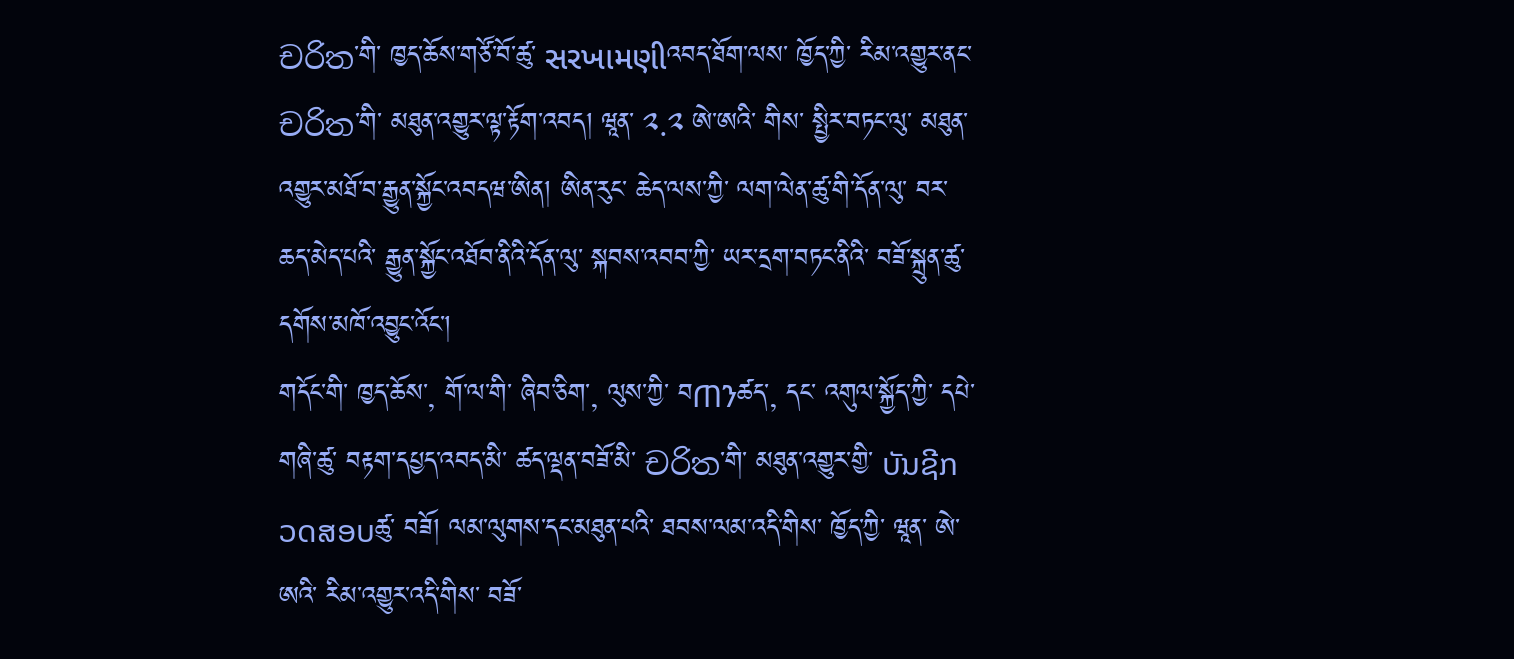චරිත་གི་ ཁྱད་ཆོས་གཙོ་བོ་ཚུ་ સરખામણીའབད་ཐོག་ལས་ ཁྱོད་ཀྱི་ རིམ་འགྱུར་ནང་ චරිත་གི་ མཐུན་འགྱུར་ལྟ་རྟོག་འབད། ཝཱན་ ༢.༢ ཨེ་ཨའི་ གིས་ སྤྱིར་བཏང་ལུ་ མཐུན་འགྱུར་མཐོ་བ་རྒྱུན་སྐྱོང་འབདཝ་ཨིན། ཨིན་རུང་ ཆེད་ལས་ཀྱི་ ལག་ལེན་ཚུ་གི་དོན་ལུ་ བར་ཆད་མེད་པའི་ རྒྱུན་སྐྱོང་འཐོབ་ནིའི་དོན་ལུ་ སྐབས་འབབ་ཀྱི་ ཡར་དྲག་བཏང་ནིའི་ བཟོ་སྐྲུན་ཚུ་ དགོས་མཁོ་འབྱུང་འོང་།
གདོང་གི་ ཁྱད་ཆོས་, གོ་ལ་གི་ ཞིབ་ཅིག་, ལུས་ཀྱི་ བጠንཚད་, དང་ འགུལ་སྐྱོད་ཀྱི་ དཔེ་གཞི་ཚུ་ བརྟག་དཔྱད་འབད་མི་ ཚད་ལྡན་བཟོ་མི་ චරිත་གི་ མཐུན་འགྱུར་གྱི་ ບັນຊີກວດສອບཚུ་ བཟོ། ལམ་ལུགས་དང་མཐུན་པའི་ ཐབས་ལམ་འདི་གིས་ ཁྱོད་ཀྱི་ ཝཱན་ ཨེ་ཨའི་ རིམ་འགྱུར་འདི་གིས་ བཟོ་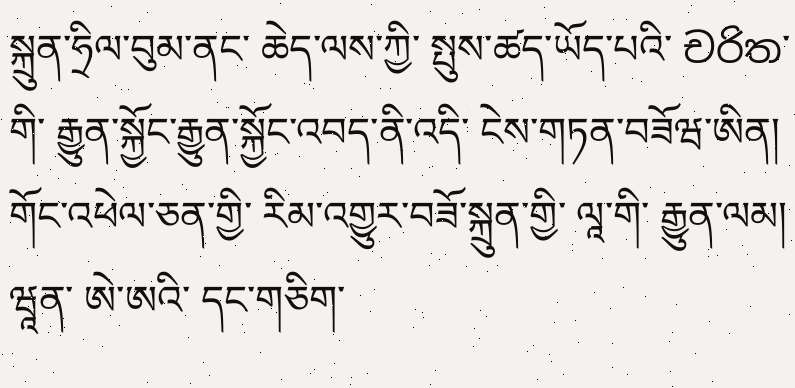སྐྲུན་ཧྲིལ་བུམ་ནང་ ཆེད་ལས་ཀྱི་ སྤུས་ཚད་ཡོད་པའི་ චරිත་གི་ རྒྱུན་སྐྱོང་རྒྱུན་སྐྱོང་འབད་ནི་འདི་ ངེས་གཏན་བཟོཝ་ཨིན།
གོང་འཕེལ་ཅན་གྱི་ རིམ་འགྱུར་བཟོ་སྐྲུན་གྱི་ ལཱ་གི་ རྒྱུན་ལམ།
ཝཱན་ ཨེ་ཨའི་ དང་གཅིག་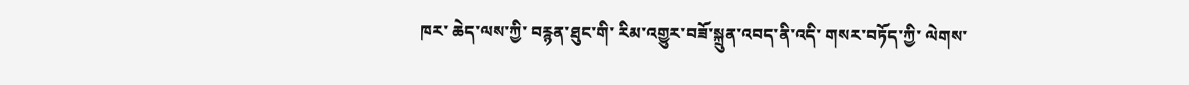ཁར་ ཆེད་ལས་ཀྱི་ བརྙན་ཐུང་གི་ རིམ་འགྱུར་བཟོ་སྐྲུན་འབད་ནི་འདི་ གསར་བཏོད་ཀྱི་ ལེགས་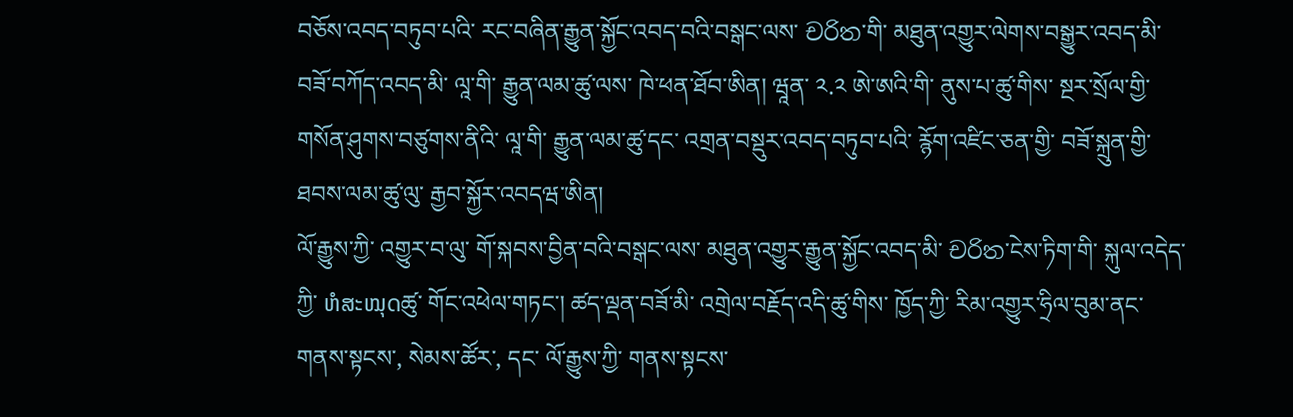བཅོས་འབད་བཏུབ་པའི་ རང་བཞིན་རྒྱུན་སྐྱོང་འབད་བའི་བསྒང་ལས་ චරිත་གི་ མཐུན་འགྱུར་ལེགས་བསྒྱུར་འབད་མི་ བཟོ་བཀོད་འབད་མི་ ལཱ་གི་ རྒྱུན་ལམ་ཚུ་ལས་ ཁེ་ཕན་ཐོབ་ཨིན། ཝཱན་ ༢.༢ ཨེ་ཨའི་གི་ ནུས་པ་ཚུ་གིས་ སྔར་སྲོལ་གྱི་ གསོན་ཤུགས་བཙུགས་ནིའི་ ལཱ་གི་ རྒྱུན་ལམ་ཚུ་དང་ འགྲན་བསྡུར་འབད་བཏུབ་པའི་ རྙོག་འཛིང་ཅན་གྱི་ བཟོ་སྐྲུན་གྱི་ ཐབས་ལམ་ཚུ་ལུ་ རྒྱབ་སྐྱོར་འབདཝ་ཨིན།
ལོ་རྒྱུས་ཀྱི་ འགྱུར་བ་ལུ་ གོ་སྐབས་བྱིན་བའི་བསྒང་ལས་ མཐུན་འགྱུར་རྒྱུན་སྐྱོང་འབད་མི་ චරිත་ངེས་ཏིག་གི་ སྐུལ་འདེད་ཀྱི་ ຫໍສະໝຸດཚུ་ གོང་འཕེལ་གཏང་། ཚད་ལྡན་བཟོ་མི་ འགྲེལ་བརྗོད་འདི་ཚུ་གིས་ ཁྱོད་ཀྱི་ རིམ་འགྱུར་ཧྲིལ་བུམ་ནང་ གནས་སྟངས་, སེམས་ཚོར་, དང་ ལོ་རྒྱུས་ཀྱི་ གནས་སྟངས་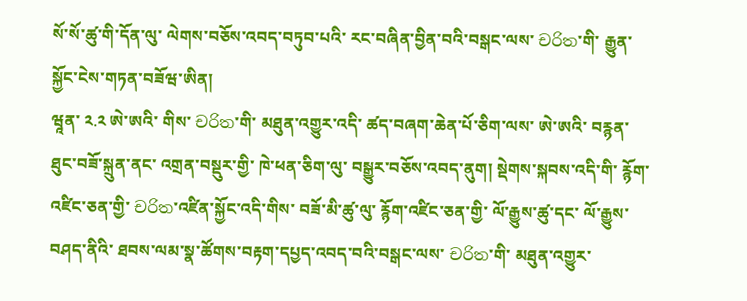སོ་སོ་ཚུ་གི་དོན་ལུ་ ལེགས་བཅོས་འབད་བཏུབ་པའི་ རང་བཞིན་བྱིན་བའི་བསྒང་ལས་ චරිත་གི་ རྒྱུན་སྐྱོང་ངེས་གཏན་བཟོཝ་ཨིན།
ཝཱན་ ༢.༢ ཨེ་ཨའི་ གིས་ චරිත་གི་ མཐུན་འགྱུར་འདི་ ཚད་བཞག་ཆེན་པོ་ཅིག་ལས་ ཨེ་ཨའི་ བརྙན་ཐུང་བཟོ་སྐྲུན་ནང་ འགྲན་བསྡུར་གྱི་ ཁེ་ཕན་ཅིག་ལུ་ བསྒྱུར་བཅོས་འབད་ནུག། སྡེགས་སྐབས་འདི་གི་ རྙོག་འཛིང་ཅན་གྱི་ චරිත་འཛིན་སྐྱོང་འདི་གིས་ བཟོ་མི་ཚུ་ལུ་ རྙོག་འཛིང་ཅན་གྱི་ ལོ་རྒྱུས་ཚུ་དང་ ལོ་རྒྱུས་བཤད་ནིའི་ ཐབས་ལམ་སྣ་ཚོགས་བརྟག་དཔྱད་འབད་བའི་བསྒང་ལས་ චරිත་གི་ མཐུན་འགྱུར་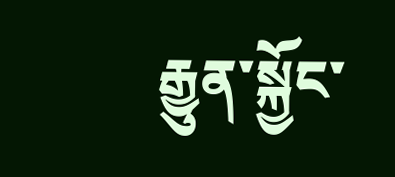རྒྱུན་སྐྱོང་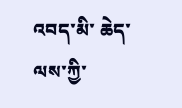འབད་མི་ ཆེད་ལས་ཀྱི་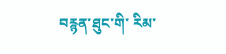བརྙན་ཐུང་གི་ རིམ་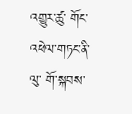འགྱུར་ཚུ་ གོང་འཕེལ་གཏང་ནི་ལུ་ གོ་སྐབས་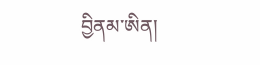བྱིནམ་ཨིན།